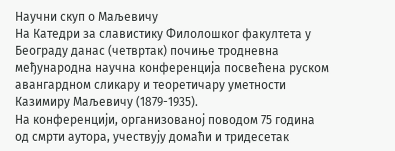Научни скуп о Маљевичу
На Катедри за славистику Филолошког факултета у Београду данас (четвртак) почиње тродневна међународна научна конференција посвећена руском авангардном сликару и теоретичару уметности Казимиру Маљевичу (1879-1935).
На конференцији, организованој поводом 75 година од смрти аутора, учествују домаћи и тридесетак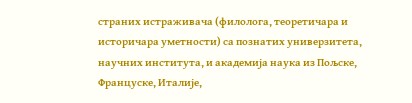страних истраживача (филолога, теоретичара и историчара уметности) са познатих универзитета, научних института, и академија наука из Пољске, Француске, Италије,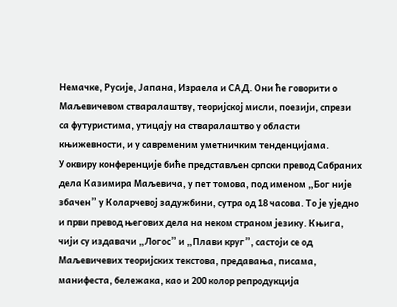Немачке, Русије, Јапана, Израела и САД. Они ће говорити о Маљевичевом стваралаштву, теоријској мисли, поезији, спрези са футуристима, утицају на стваралаштво у области књижевности, и у савременим уметничким тенденцијама.
У оквиру конференције биће представљен српски превод Сабраних дела Казимира Маљевича, у пет томова, под именом „Бог није збачен” у Коларчевој задужбини, сутра од 18 часова. То је уједно и први превод његових дела на неком страном језику. Књига, чији су издавачи „Логос” и „Плави круг”, састоји се од Маљевичевих теоријских текстова, предавања, писама, манифеста, бележака, као и 200 колор репродукција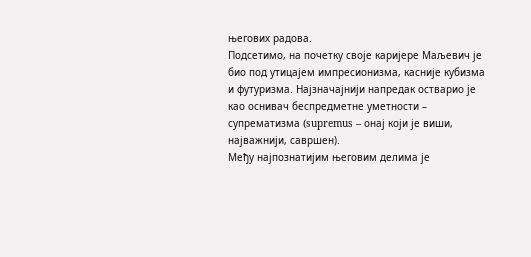његових радова.
Подсетимо, на почетку своје каријере Маљевич је био под утицајем импресионизма, касније кубизма и футуризма. Најзначајнији напредак остварио је као оснивач беспредметне уметности – супрематизма (supremus – онај који је виши, најважнији, савршен).
Међу најпознатијим његовим делима је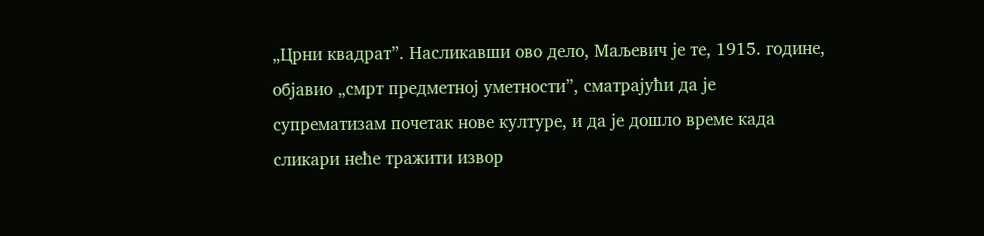„Црни квадрат”. Насликавши ово дело, Маљевич је те, 1915. године, објавио „смрт предметној уметности”, сматрајући да је супрематизам почетак нове културе, и да је дошло време када сликари неће тражити извор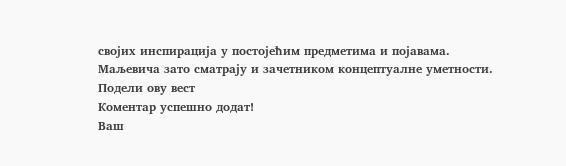својих инспирација у постојећим предметима и појавама. Маљевича зато сматрају и зачетником концептуалне уметности.
Подели ову вест
Комeнтар успeшно додат!
Ваш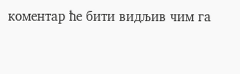комeнтар ћe бити видљив чим га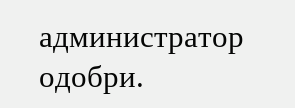администратор одобри.